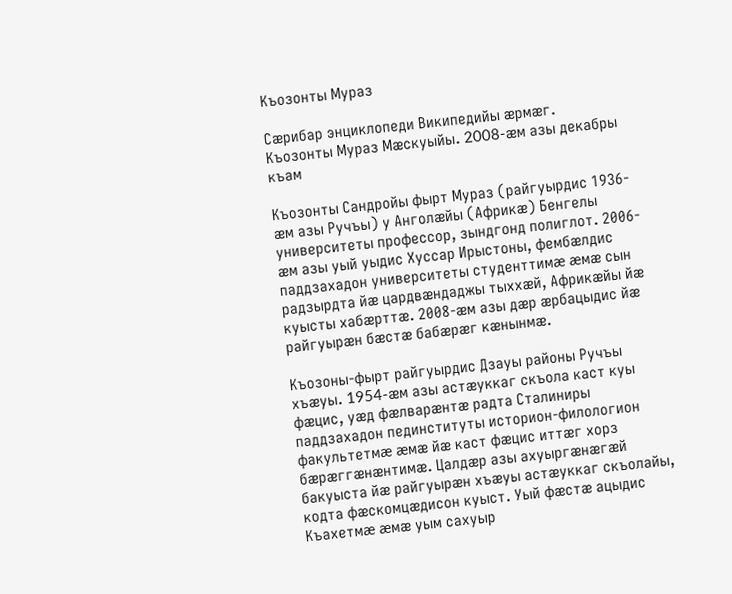Къозонты Мураз

Сæрибар энциклопеди Википедийы æрмæг.
Къозонты Мураз Мæскуыйы. 2008-æм азы декабры къам

Къозонты Сандройы фырт Мураз (райгуырдис 1936-æм азы Ручъы) у Анголæйы (Африкæ) Бенгелы университеты профессор, зындгонд полиглот. 2006-æм азы уый уыдис Хуссар Ирыстоны, фембæлдис паддзахадон университеты студенттимæ æмæ сын радзырдта йæ цардвæндаджы тыххæй, Африкæйы йæ куысты хабæрттæ. 2008-æм азы дæр æрбацыдис йæ райгуырæн бæстæ бабæрæг кæнынмæ.

Къозоны-фырт райгуырдис Дзауы районы Ручъы хъæуы. 1954-æм азы астæуккаг скъола каст куы фæцис, уæд фæлварæнтæ радта Сталиниры паддзахадон пединституты историон-филологион факультетмæ æмæ йæ каст фæцис иттæг хорз бæрæггæнæнтимæ. Цалдæр азы ахуыргæнæгæй бакуыста йæ райгуырæн хъæуы астæуккаг скъолайы, кодта фæскомцæдисон куыст. Уый фæстæ ацыдис Къахетмæ æмæ уым сахуыр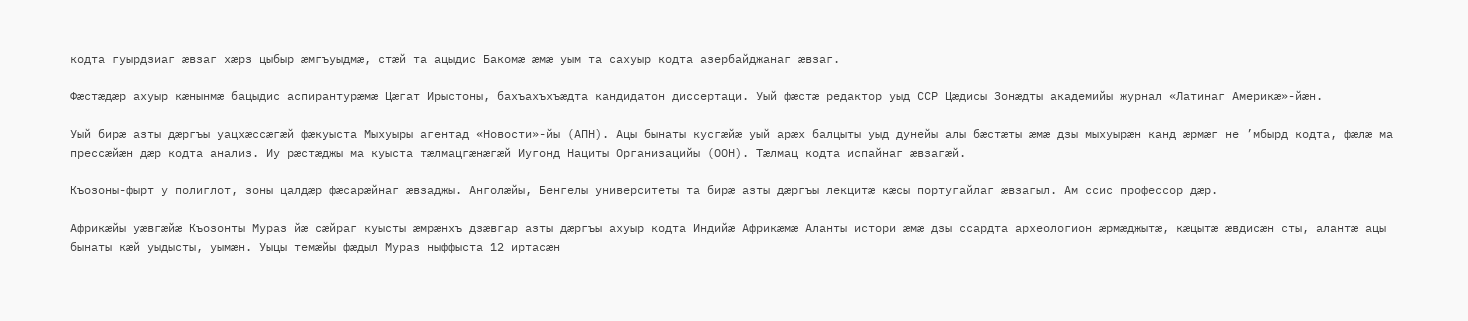кодта гуырдзиаг æвзаг хæрз цыбыр æмгъуыдмæ, стæй та ацыдис Бакомæ æмæ уым та сахуыр кодта азербайджанаг æвзаг.

Фæстæдæр ахуыр кæнынмæ бацыдис аспирантурæмæ Цæгат Ирыстоны, бахъахъхъæдта кандидатон диссертаци. Уый фæстæ редактор уыд ССР Цæдисы Зонæдты академийы журнал «Латинаг Америкæ»-йæн.

Уый бирæ азты дæргъы уацхæссæгæй фæкуыста Мыхуыры агентад «Новости»-йы (АПН). Ацы бынаты кусгæйæ уый арæх балцыты уыд дунейы алы бæстæты æмæ дзы мыхуырæн канд æрмæг не ’мбырд кодта, фæлæ ма прессæйæн дæр кодта анализ. Иу рæстæджы ма куыста тæлмацгæнæгæй Иугонд Нациты Организацийы (ООН). Тæлмац кодта испайнаг æвзагæй.

Къозоны-фырт у полиглот, зоны цалдæр фæсарæйнаг æвзаджы. Анголæйы, Бенгелы университеты та бирæ азты дæргъы лекцитæ кæсы португайлаг æвзагыл. Ам ссис профессор дæр.

Африкæйы уæвгæйæ Къозонты Мураз йæ сæйраг куысты æмрæнхъ дзæвгар азты дæргъы ахуыр кодта Индийæ Африкæмæ Аланты истори æмæ дзы ссардта археологион æрмæджытæ, кæцытæ æвдисæн сты, алантæ ацы бынаты кæй уыдысты, уымæн. Уыцы темæйы фæдыл Мураз ныффыста 12 иртасæн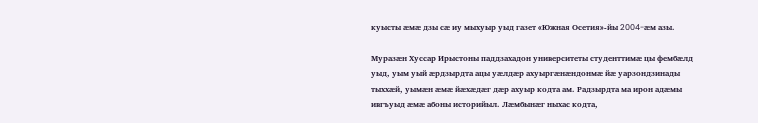куысты æмæ дзы сæ иу мыхуыр уыд газет «Южная Осетия»-йы 2004-æм азы.

Муразæн Хуссар Ирыстоны паддзахадон университеты студенттимæ цы фембæлд уыд, уым уый æрдзырдта ацы уæлдæр ахуыргæнæндонмæ йæ уарзондзинады тыххæй, уымæн æмæ йæхæдæг дæр ахуыр кодта ам. Радзырдта ма ирон адæмы ивгъуыд æмæ абоны историйыл. Лæмбынæг ныхас кодта,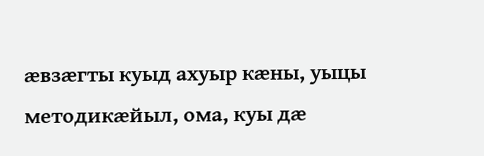æвзæгты куыд ахуыр кæны, уыцы методикæйыл, ома, куы дæ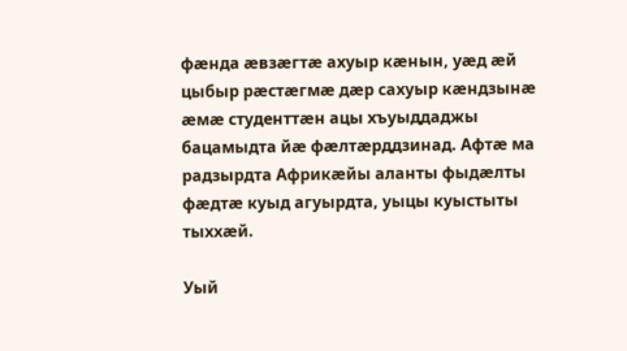фæнда æвзæгтæ ахуыр кæнын, уæд æй цыбыр рæстæгмæ дæр сахуыр кæндзынæ æмæ студенттæн ацы хъуыддаджы бацамыдта йæ фæлтæрддзинад. Афтæ ма радзырдта Африкæйы аланты фыдæлты фæдтæ куыд агуырдта, уыцы куыстыты тыххæй.

Уый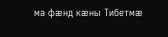ма фæнд кæны Тибетмæ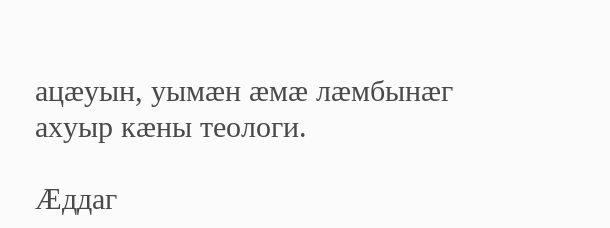ацæуын, уымæн æмæ лæмбынæг ахуыр кæны теологи.

Æддаг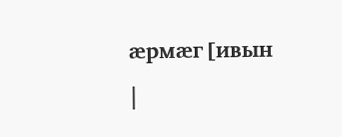æрмæг[ивын |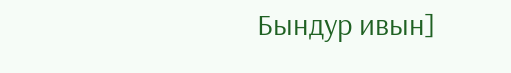Бындур ивын]